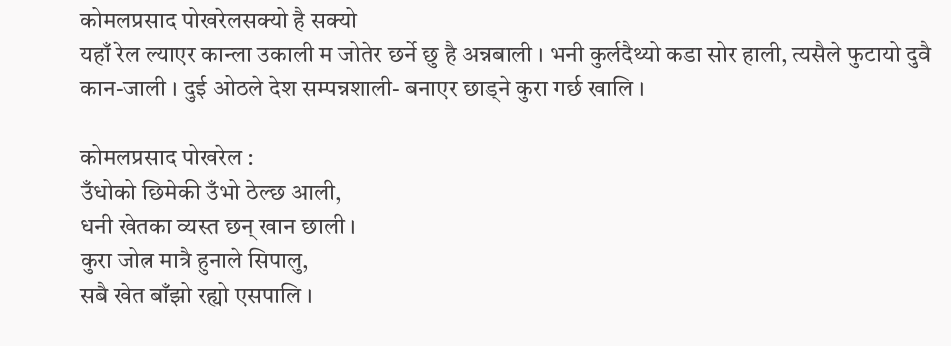कोमलप्रसाद पोखरेलसक्यो है सक्यो
यहाँ रेल ल्याएर कान्ला उकाली म जोतेर छर्ने छु है अन्नबाली । भनी कुर्लदैथ्यो कडा सोर हाली, त्यसैले फुटायो दुवै कान-जाली । दुई ओठले देश सम्पन्नशाली- बनाएर छाड्ने कुरा गर्छ खालि ।

कोमलप्रसाद पोखरेल :
उँधोको छिमेकी उँभो ठेल्छ आली,
धनी खेतका व्यस्त छन् खान छाली ।
कुरा जोत्न मात्रै हुनाले सिपालु,
सबै खेत बाँझो रह्यो एसपालि ।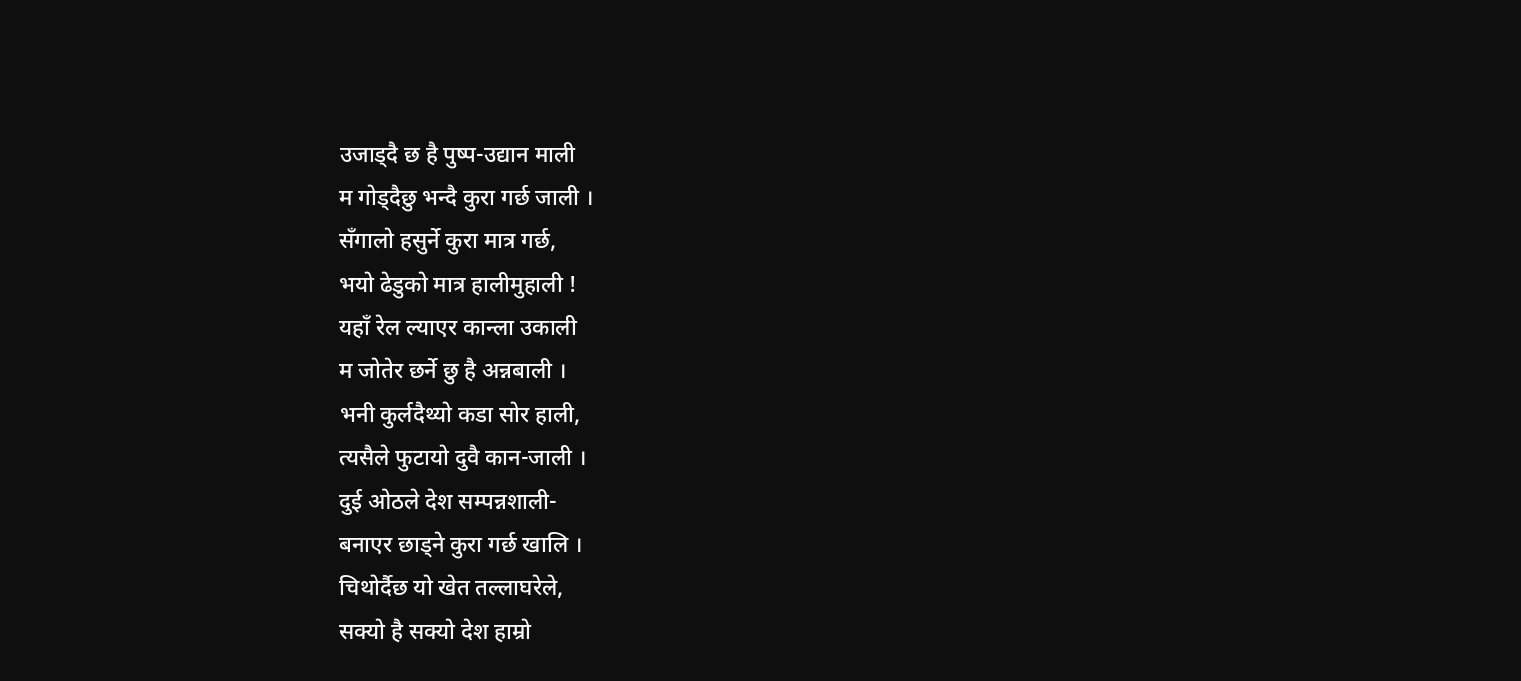उजाड्दै छ है पुष्प-उद्यान माली
म गोड्दैछु भन्दै कुरा गर्छ जाली ।
सँगालो हसुर्ने कुरा मात्र गर्छ,
भयो ढेडुको मात्र हालीमुहाली !
यहाँ रेल ल्याएर कान्ला उकाली
म जोतेर छर्ने छु है अन्नबाली ।
भनी कुर्लदैथ्यो कडा सोर हाली,
त्यसैले फुटायो दुवै कान-जाली ।
दुई ओठले देश सम्पन्नशाली-
बनाएर छाड्ने कुरा गर्छ खालि ।
चिथोर्दैछ यो खेत तल्लाघरेले,
सक्यो है सक्यो देश हाम्रो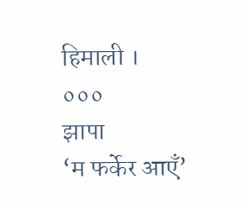हिमाली ।
०००
झापा
‘म फर्केर आएँ’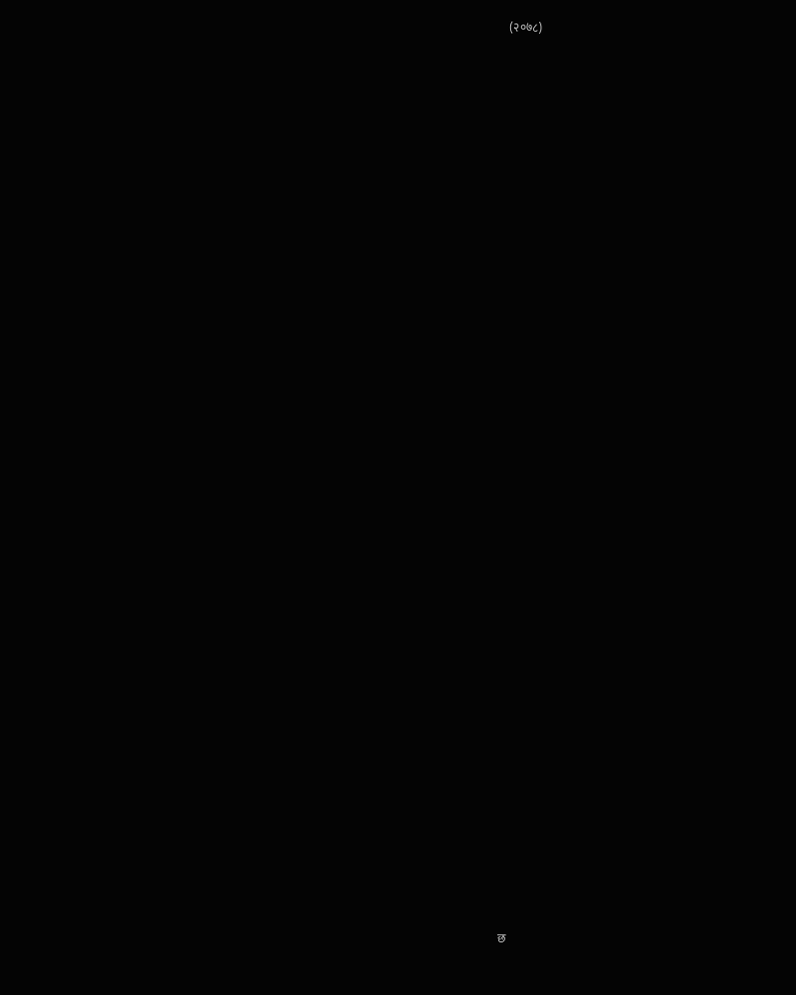(२०७८)










































छ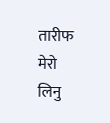तारीफ मेरो लिनु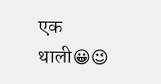एक थाली😀😉